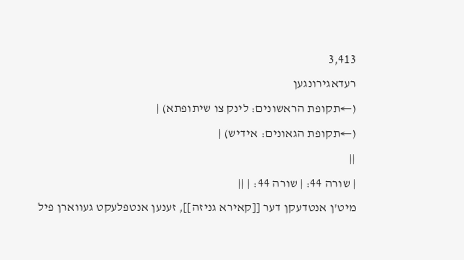3,413
רעדאגירונגען
(←תקופת הראשונים: לינק צו שיתופתא) |
(←תקופת הגאונים: אידיש) |
||
| שורה 44: | שורה 44: | ||
מיט'ן אנטדעקן דער [[קאירא גניזה]], זענען אנטפלעקט געווארן פיל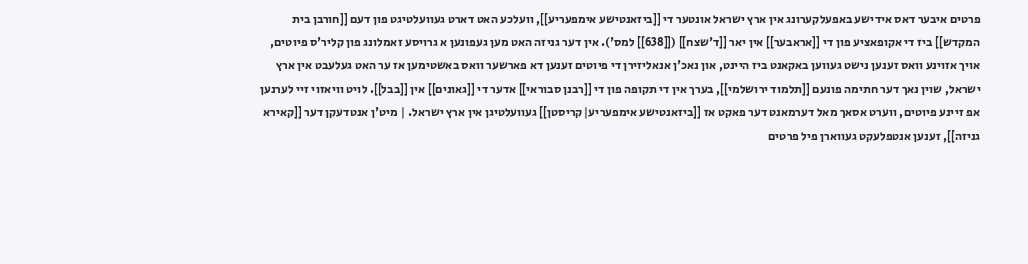פרטים איבער דאס אידישע באפעלקערונג אין ארץ ישראל אונטער די [[ביזאנטישע אימפעריע]], וועלכע האט דארט געוועלטיגט פון דעם [[חורבן בית המקדש]] ביז די אקופאציע פון די [[אראבער]] אין יאר [[ד'שצח]] ([[638]] למס'). אין דער גניזה האט מען געפונען א גרויסע זאמלונג פון קליר'ס פיוטים, אויך אזוינע וואס זענען נישט געווען באקאנט ביז היינט, און נאכ'ן אנאליזירן די פיוטים זענען דא פארשער וואס באשטימען אז ער האט געלעבט אין ארץ ישראל, שוין נאך דער חתימה פונעם [[תלמוד ירושלמי]], בערך אין די תקופה פון די [[רבנן סבוראי]] אדער די [[גאונים]] אין [[בבל]]. לויט וויאזוי זיי לערנען אפ זיינע פיוטים, ווערט אסאך מאל דערמאנט דער פאקט אז [[ביזאנטישע אימפעריע|קריסטן]] געוועלטיגן אין ארץ ישראל. | מיט'ן אנטדעקן דער [[קאירא גניזה]], זענען אנטפלעקט געווארן פיל פרטים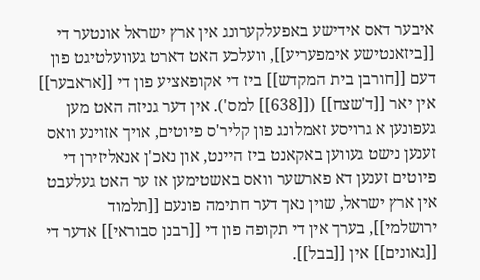איבער דאס אידישע באפעלקערונג אין ארץ ישראל אונטער די [[ביזאנטישע אימפעריע]], וועלכע האט דארט געוועלטיגט פון דעם [[חורבן בית המקדש]] ביז די אקופאציע פון די [[אראבער]] אין יאר [[ד'שצח]] ([[638]] למס'). אין דער גניזה האט מען געפונען א גרויסע זאמלונג פון קליר'ס פיוטים, אויך אזוינע וואס זענען נישט געווען באקאנט ביז היינט, און נאכ'ן אנאליזירן די פיוטים זענען דא פארשער וואס באשטימען אז ער האט געלעבט אין ארץ ישראל, שוין נאך דער חתימה פונעם [[תלמוד ירושלמי]], בערך אין די תקופה פון די [[רבנן סבוראי]] אדער די [[גאונים]] אין [[בבל]].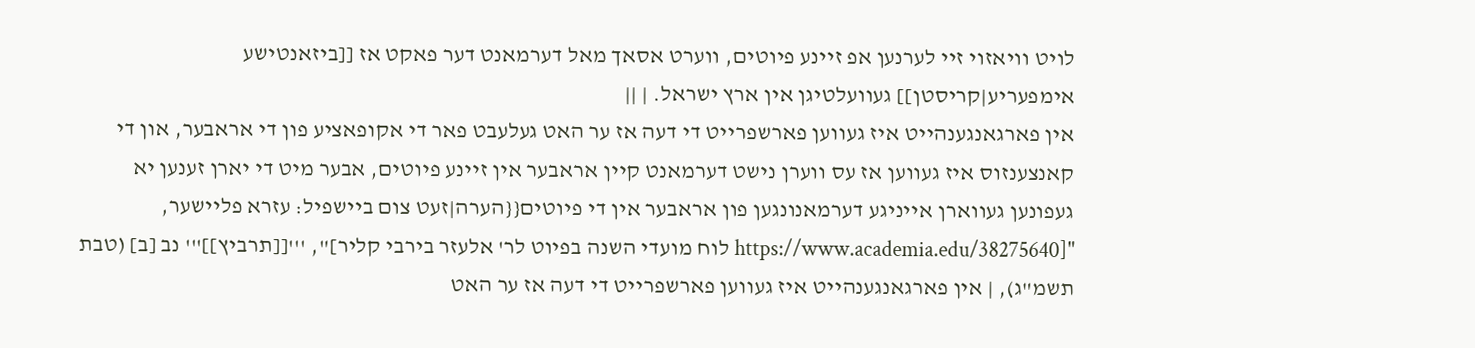לויט וויאזוי זיי לערנען אפ זיינע פיוטים, ווערט אסאך מאל דערמאנט דער פאקט אז [[ביזאנטישע אימפעריע|קריסטן]] געוועלטיגן אין ארץ ישראל. | ||
אין פארגאנגענהייט איז געווען פארשפרייט די דעה אז ער האט געלעבט פאר די אקופאציע פון די אראבער, און די קאנצענזוס איז געווען אז עס ווערן נישט דערמאנט קיין אראבער אין זיינע פיוטים, אבער מיט די יארן זענען יא געפונען געווארן אייניגע דערמאנונגען פון אראבער אין די פיוטים{{הערה|זעט צום ביישפיל: עזרא פליישער, "[https://www.academia.edu/38275640 לוח מועדי השנה בפיוט לר' אלעזר בירבי קליר]", '''[[תרביץ]]''' נב [ב] (טבת תשמ"ג), | אין פארגאנגענהייט איז געווען פארשפרייט די דעה אז ער האט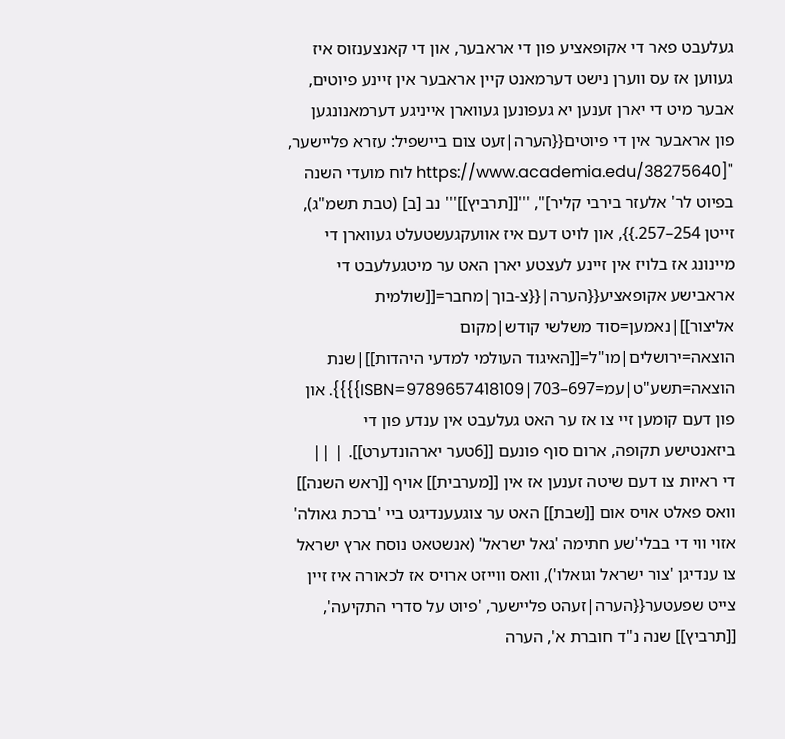געלעבט פאר די אקופאציע פון די אראבער, און די קאנצענזוס איז געווען אז עס ווערן נישט דערמאנט קיין אראבער אין זיינע פיוטים, אבער מיט די יארן זענען יא געפונען געווארן אייניגע דערמאנונגען פון אראבער אין די פיוטים{{הערה|זעט צום ביישפיל: עזרא פליישער, "[https://www.academia.edu/38275640 לוח מועדי השנה בפיוט לר' אלעזר בירבי קליר]", '''[[תרביץ]]''' נב [ב] (טבת תשמ"ג), זייטן 254–257.}}, און לויט דעם איז אוועקגעשטעלט געווארן די מיינונג אז בלויז אין זיינע לעצטע יארן האט ער מיטגעלעבט די אראבישע אקופאציע{{הערה|{{צ-בוך|מחבר=[[שולמית אליצור]]|נאמען=סוד משלשי קודש|מקום הוצאה=ירושלים|מו"ל=[[האיגוד העולמי למדעי היהדות]]|שנת הוצאה=תשע"ט|עמ=697–703|ISBN=9789657418109}}}}. און פון דעם קומען זיי צו אז ער האט געלעבט אין ענדע פון די ביזאנטישע תקופה, ארום סוף פונעם [[6טער יארהונדערט]]. | ||
די ראיות צו דעם שיטה זענען אז אין [[מערבית]] אויף [[ראש השנה]] וואס פאלט אויס אום [[שבת]] האט ער צוגעענדיגט ביי 'ברכת גאולה' אזוי ווי די בבלי'שע חתימה 'גאל ישראל' (אנשטאט נוסח ארץ ישראל צו ענדיגן 'צור ישראל וגואלו'), וואס ווייזט ארויס אז לכאורה איז זיין צייט שפעטער{{הערה|זעהט פליישער, 'פיוט על סדרי התקיעה', [[תרביץ]] שנה נ"ד חוברת א', הערה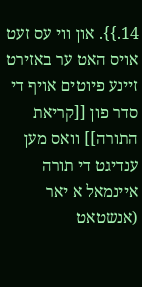14.}}. און ווי עס זעט אויס האט ער באזירט זיינע פיוטים אויף די סדר פון [[קריאת התורה]] וואס מען ענדיגט די תורה איינמאל א יאר (אנשטאט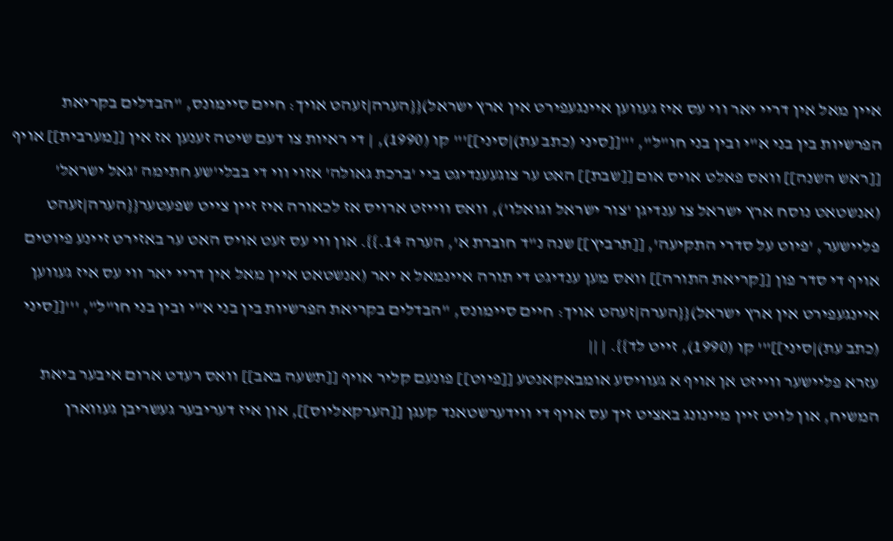איין מאל אין דריי יאר ווי עס איז געווען איינגעפירט אין ארץ ישראל){{הערה|זעהט אויך: חיים סיימונס, "הבדלים בקריאת הפרשיות בין בני א"י ובין בני חו"ל", '''[[סיני (כתב עת)|סיני]]''' קו (1990), | די ראיות צו דעם שיטה זענען אז אין [[מערבית]] אויף [[ראש השנה]] וואס פאלט אויס אום [[שבת]] האט ער צוגעענדיגט ביי 'ברכת גאולה' אזוי ווי די בבלי'שע חתימה 'גאל ישראל' (אנשטאט נוסח ארץ ישראל צו ענדיגן 'צור ישראל וגואלו'), וואס ווייזט ארויס אז לכאורה איז זיין צייט שפעטער{{הערה|זעהט פליישער, 'פיוט על סדרי התקיעה', [[תרביץ]] שנה נ"ד חוברת א', הערה 14.}}. און ווי עס זעט אויס האט ער באזירט זיינע פיוטים אויף די סדר פון [[קריאת התורה]] וואס מען ענדיגט די תורה איינמאל א יאר (אנשטאט איין מאל אין דריי יאר ווי עס איז געווען איינגעפירט אין ארץ ישראל){{הערה|זעהט אויך: חיים סיימונס, "הבדלים בקריאת הפרשיות בין בני א"י ובין בני חו"ל", '''[[סיני (כתב עת)|סיני]]''' קו (1990), זייט לד}}. | ||
עזרא פליישער ווייזט אן אויף א געוויסע אומבאקאנטע [[פיוט]] פונעם קליר אויף [[תשעה באב]] וואס רעדט ארום איבער ביאת המשיח, און לויט זיין מיינונג באציט זיך עס אויף די ווידערשטאנד קעגן [[הערקאליוס]], און איז דעריבער געשריבן געווארן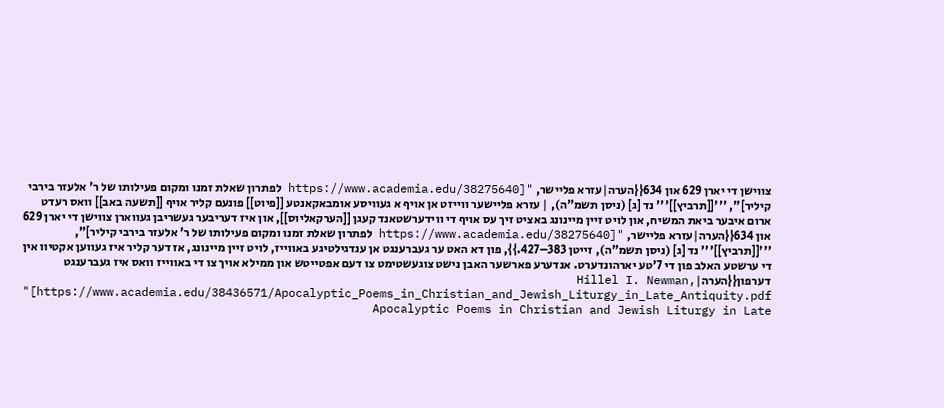צווישן די יארן 629 און 634{{הערה|עזרא פליישר, "[https://www.academia.edu/38275640 לפתרון שאלת זמנו ומקום פעילותו של ר' אלעזר בירבי קיליר]", '''[[תרביץ]]''' נד [ג] (ניסן תשמ"ה), | עזרא פליישער ווייזט אן אויף א געוויסע אומבאקאנטע [[פיוט]] פונעם קליר אויף [[תשעה באב]] וואס רעדט ארום איבער ביאת המשיח, און לויט זיין מיינונג באציט זיך עס אויף די ווידערשטאנד קעגן [[הערקאליוס]], און איז דעריבער געשריבן געווארן צווישן די יארן 629 און 634{{הערה|עזרא פליישר, "[https://www.academia.edu/38275640 לפתרון שאלת זמנו ומקום פעילותו של ר' אלעזר בירבי קיליר]", '''[[תרביץ]]''' נד [ג] (ניסן תשמ"ה), זייטן 383–427.}}, פון דא האט ער געברענגט אן ענדגילטיגע באווייז, לויט זיין מיינונג, אז דער קליר איז געווען אקטיוו אין די ערשטע האלב פון די 7'טע יארהונדערט. אנדערע פארשער האבן נישט צוגעשטימט צו דעם אפטייטש און ממילא אויך צו די באווייז וואס איז געברענגט דערפון{{הערה|Hillel I. Newman, "[https://www.academia.edu/38436571/Apocalyptic_Poems_in_Christian_and_Jewish_Liturgy_in_Late_Antiquity.pdf Apocalyptic Poems in Christian and Jewish Liturgy in Late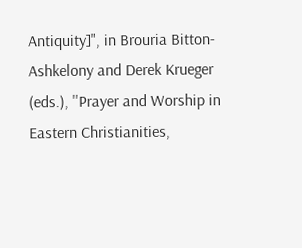Antiquity]", in Brouria Bitton-Ashkelony and Derek Krueger (eds.), ''Prayer and Worship in Eastern Christianities,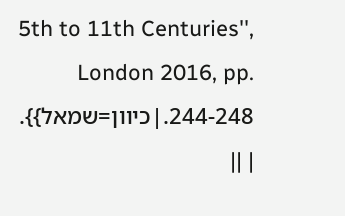5th to 11th Centuries'', London 2016, pp. 244-248.|כיוון=שמאל}}. | ||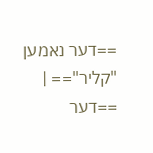==דער נאמען "קליר"== | ==דער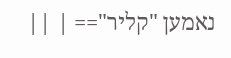נאמען "קליר"== | ||